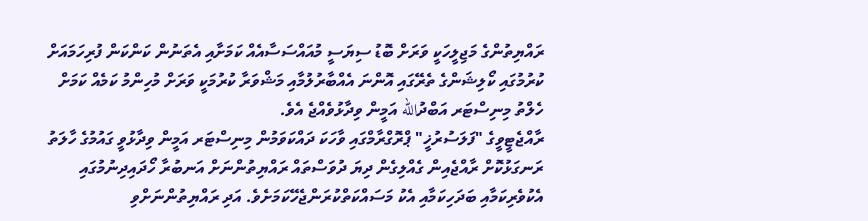ރައްޔިތުންގެ މަޖިލީހަކީ ވަރަށް ބޮޑު ސިޔަސީ މުއައްސަސާއެއް ކަމަށާއި އެތަނުން ކަންކަން ފުރިހަމައަށް ކުރުމުގައި ކޯލިޝަންގެ ތެރޭގައި އޮންނަ އެއްބާރުލުމާއި މަޝްވަރާ ކުރުމަކީ ވަރަށް މުހިންމު ކަމެއް ކަމަށް ހެލްތު މިނިސްޓަރ އަބްދުالله އަމީން ވިދާޅުވެއްޖެ އެވެ.
ރާއްޖެޓީވީގެ "ފަލަސުރުޚީ" ޕްރޮގްރާމްގައި ވާހަކަ ދައްކަވަމުން މިނިސްޓަރ އަމީން ވިދާޅުވީ ގައުމުގެ ހާލަތު ރަނގަޅުކޮށް ރާއްޖެއިން ގެއްލިގެން ދިޔަ ދުވަސްތައް ރައްޔިތުންނަށް އަނބުރާ ހޯދައިދިނުމުގައި އެކުވެރިކަމާއި ބަދަހިކަމާއި އެކު މަސައްކަތްކުރަންޖެހޭކަމަށެވެ. އަދި ރައްޔިތުންނަށްވި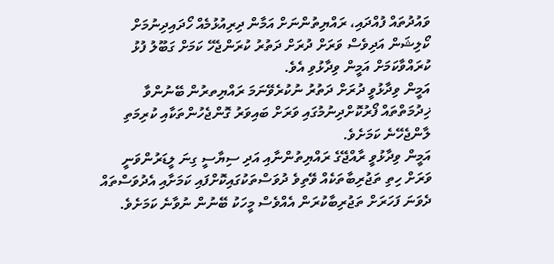ވައުދުތައް ފުއްދައި، ރައްޔިތުންނަށް އަމާން ދިރިއުޅުމެއް ހޯދައިދިނުމަށް ކޯލިޝަން އަދިވެސް ވަރަށް ދުރަށް ދަތުރު ކުރަންޖެހޭ ކަމަށް ގަބޫލު ފުޅު ކުރައްވާކަމަށް އަމީން ވިދާޅުވި އެވެ.
އަމީން ވިދާޅުވީ ދުރަށް ދަތުރު ނުކުރެވޭނަމަ ރައްޔިތރުން ބޭނުންވާ ޚިދުމަތްތައް ފޯރުކޮށްދިނުމުގައި ވަރަށް ބައިވަރު ގޮންޖެހުންތަކާއި ކުރިމަތި ލާންޖެހޭނެ ކަމަށެވެ.
އަމީން ވިދާޅުވީ ރާއްޖޭގެ ރައްޔިތުންނާއި އަދި ސިޔާސީ ގިނަ ލީޑަރުންވަނީ ވަރަށް ހިތި ތަޖުރިބާތަކެއް ވޭތިވެ ދުވަސްތަކުގައިކޮށްފައި ކަމަށާއި އެދުވަސްތައް ދެވަނަ ފަހަރަށް ތަޖުރިބާކުރަން އެއްވެސް މީހަކު ބޭނުން ނުވާނެ ކަމަށެވެ.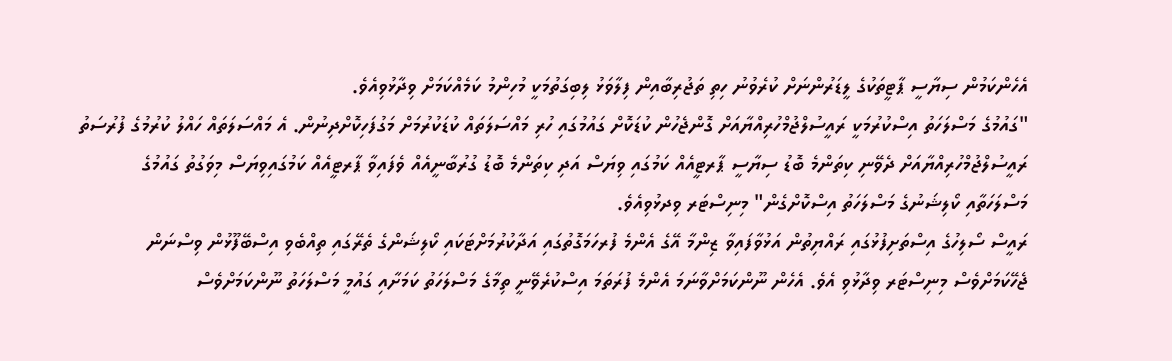އެހެންކަމުން ސިޔާސީ ޕާޓީތަކުގެ ލީޑަރުންނަށް ކުރެވުނު ހިތި ތަޖުރިބާއިން ފިލާވަޅު ލިބިގަތުމަކީ މުހިންމު ކަމެއްކަމަށް ވިދާޅުވިއެވެ.
"ގައުމުގެ މަސްލަހަތު އިސްކުރުމަކީ ރައީސުލްޖުމްހުރިއްޔާއަށް ގޮންޖެހުން ކުޑަކޮށް ގައުމުގައި ހުރި މައްސަލަތައް ކުޑަކުރުމަށް މަގުފަހިކޮށްދިނުން. އެ މައްސަލަތައް ހައްލު ކުރުމުގެ ފުރުސަތު ރައީސުލްޖުމްހުރިއްޔާއަށް ދެވޭނި ކިތަންމެ ބޮޑު ސިޔާސީ ޕާރޓީއެއް ކަމުގައި ވިޔަސް އަދި ކިތަންމެ ބޮޑު ގުރުބާނީއެއް ވެފައިވާ ޕާރޓީއެއް ކަމުގައިވިޔަސް މިވަގުތު ގައުމުގެ މަސްލަހަތާއި ކޯލިޝަނުގެ މަސްލަހަތު އިސްކޮށްގެން" މިނިސްޓަރ ވިދޅުވިއެވެ.
ރައީސް ސޯލިހުގެ އިސްތަށިފުޅުގައި ރައްޔިތުން އަޅުވާފައިވާ ޒިންމާ އޭގެ އެންމެ ފުރހަމަގޮތުގައި އަދާކުރުމަށްޓަކައި ކޯލިޝަންގެ ތެރޭގައި ތިއްބެވި އިސްބޭފޫޅުން ވިސްނަން ޖެހޭކަމަށްވެސް މިނިސްޓަރ ވިދާޅުވި އެވެ. އެހެން ނޫންކަމަށްވާނަމަ އެންމެ ފުރަތަމަ އިސްކުރެވޭނީ ތިމާގެ މަސްލަހަތު ކަމަށާއި ގައުމީ މަސްލަހަތު ނޫންކަމަށްވެސް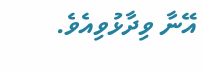އޭނާ ވިދާޅުވިއެވެ.